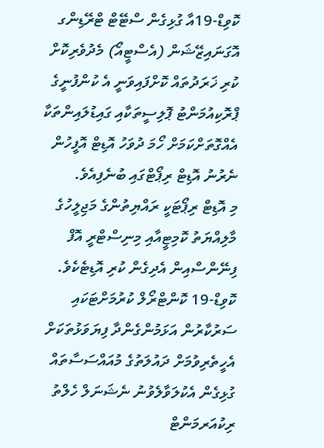ކޮވިޑް-19އާ ގުޅިގެން ސްޓޭޓް ޓްރޭޑިންގ އޮގަނައިޒޭޝަން (އެސްޓީއޯ) މެދުވެރިކޮށް ކުރި ޚަރަދުތައް ކޮށްފައިވަނީ އެ ކުންފުނީގެ ޕްރޮކިއުމަންޓު ޕޮލިސީތަކާއި ގައިޑުލައިންތަކާ އެއްގޮތަށްކަމަށް ހޯމަ ދުވަހު އޮޑިޓް އޮފީހުން ނެރުނު އޮޑިޓް ރިޕޯޓްގައި ބުނެފިއެވެ.
މި އޮޑިޓް ރިޕޯޓަކީ ރައްޔިތުންގެ މަޖިލީހުގެ މާލިއްޔަތު ކޮމިޓީއާއި މިނިސްޓްރީ އޮފް ފިނޭންސްއިން އެދިގެން ކުރި އޮޑިޓެކެވެ.
ކޮވިޑް-19 ކޮންޓްރޯލް ކުރުމަށްޓަކައި ސަރުކާރުން އަޅަމުންގެންދާ ފިޔަވަޅުތަކަށް އެހީތެރިވުމަށް ދައުލަތުގެ މުއައްސަސާތައް ގުޅިގެން އެކުލަވާލެވުނު ނެޝަނަލް ހެލްތު ރިކުއަރމަންޓް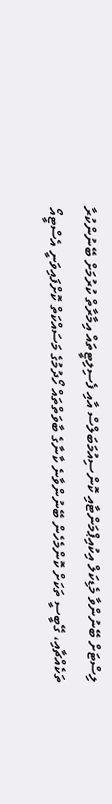ލިސްޓަށް ބޭނުންވާ މެޑިކަލް އިކުއިޕްމަންޓާއި ކޮންސިއުމަބަލްސް އާއި ފެސިލިޓީތައް އިމާރާތް ކުރުމަށް ބޭނުންކުރާ ތަކެއްޗާއި، ގޭބީސީ ތަކަށް ކޮންމެހެން ބޭނުންވާނެ ކާނާގެ ބާވަތްތައް ހޯދުމުގެ މަސައްކަތް ކޮށްފައިވަނީ އެސްޓީއޯ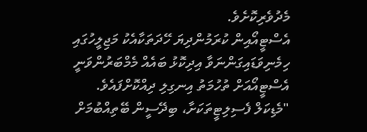މެދުވެރިކޮށެވެ.
އެސްޓީއޯއިން ކުރަމުންދިޔަ ހޭދަތަކާއެކު މަޖިލީހުގައި ހިމެނިވަޑައިގަންނަވާ އިދިކޮޅު ބައެއް މެމްބަރުންވަނީ އެސްޓީއޯއަށް ތުހުމަތު އިނގިލި ދިއްކޮށްފައެވެ.
"މެޑިކަލް ފެސިލިޓީތަކަށާ، ބިދޭސީން ބޭތިއްބުމަށް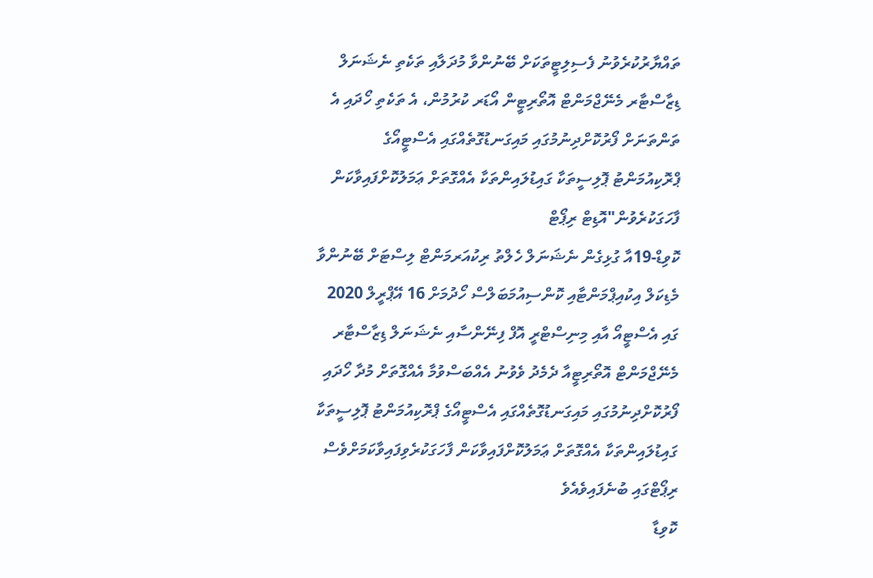ތައްޔާރުކުރެވުނު ފެސިލިޓީތަކަށް ބޭނުންވާ މުދަލާއި ތަކެތި ނެޝަނަލް ޑިޒާސްޓާރ މެނޭޖްމަންޓް އޮތޯރިޓީން އޯޑަރ ކުރުމުން، އެ ތަކެތި ހޯދައި އެ ތަންތަނަށް ފޯރުކޮށްދިނުމުގައި މައިގަނޑުގޮތެއްގައި އެސްޓީއޯގެ ޕްރޮކިއުމަންޓު ޕޮލިސީތަކާ ގައިޑުލައިންތަކާ އެއްގޮތަށް ޢަމަލުކޮށްފައިވާކަން ފާހަގަކުރެވުން"އޮޑިޓް ރިޕޯޓް
ކޮވިޑް-19އާ ގުޅިގެން ނެޝަނަލް ހެލްތު ރިކުއަރމަންޓް ލިސްޓަށް ބޭނުންވާ މެޑިކަލް އިކުއިޕްމަންޓާއި ކޮންސިއުމަބަލްސް ހޯދުމަށް 16 އޭޕްރީލް 2020 ގައި އެސްޓީއޯ އާއި މިނިސްޓްރީ އޮފް ފިނޭންސާއި ނެޝަނަލް ޑިޒާސްޓާރ މެނޭޖްމަންޓް އޮތޯރިޓީއާ ދެމެދު ވެވުނު އެއްބަސްވުމާ އެއްގޮތަށް މުދާ ހޯދައި ފޯރުކޮށްދިނުމުގައި މައިގަނޑުގޮތެއްގައި އެސްޓީއޯގެ ޕްރޮކިއުމަންޓު ޕޮލިސީތަކާ ގައިޑުލައިންތަކާ އެއްގޮތަށް ޢަމަލުކޮށްފައިވާކަން ފާހަގަކުރެވިފައިވާކަމަށްވެސް ރިޕޯޓްގައި ބުނެފައިވެއެވެ
ކޮވިޑާ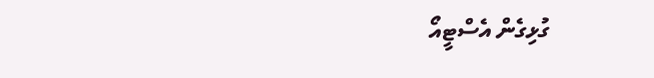ގުޅިގެން އެސްޓީއޯ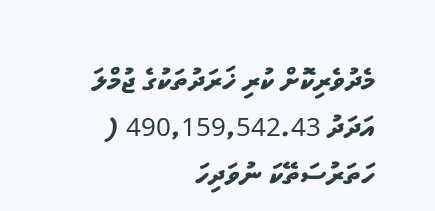މެދުވެރިކޮށް ކުރި ޚަރަދުތަކުގެ ޖުމްލަ އަދަދު 490,159,542.43 ( ހަތަރުސަތޭކަ ނުވަދިހަ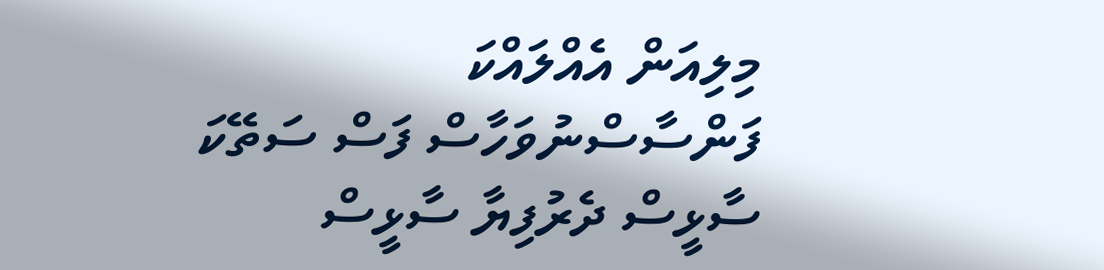މިލިއަން އެއްލައްކަ ފަންސާސްނުވަހާސް ފަސް ސަތޭކަ ސާޅީސް ދެރުފިޔާ ސާޅީސް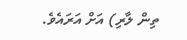ތިން ލާރި) އަށް އަރައެވެ.